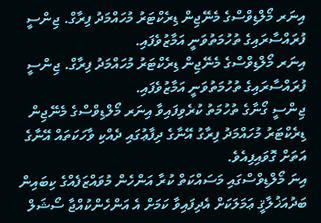އިނަރ މޯލްޑިވްސްގެ މެނޭޖިން ޑިރެކްޓަރު މުހައްމަދު ފިރާގް. ޖިންސީ ފުރައްސާރައިގެ ތުހުމަތުވަނީ އަމާޒުވެފައި.
އިނަރ މޯލްޑިވްސްގެ މެނޭޖިން ޑިރެކްޓަރު މުހައްމަދު ފިރާގް. ޖިންސީ ފުރައްސާރައިގެ ތުހުމަތުވަނީ އަމާޒުވެފައި.
ޖިންސީ ގޯނާގެ ތުހުމަތު ކުރެވިފައިވާ އިނަރ މޯލްޑިވްސްގެ މެނޭޖިން ޑިރެކްޓަރު މުހައްމަދު ފިރާގު އޭނާގެ ދިފާޢުގައި ދެއްކި ވާހަކަތައް އޭނާގެ އަތަށް ގޮވައިފިއެވެ.
އިނަ މޯލްޑިވްސްގައި މަސައްކަތް ކުރާ އަންހެން މުވައްޒަފެއްގެ ކިބައިން ބަދުއަޚުލާޤީ ޢަމަލަކަށް އެދިފައިވާ ކަމަށް އެ އަންހެންކުއްޖާ ސޯޝަލް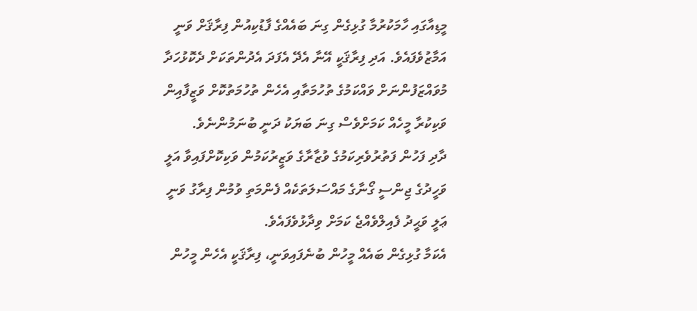މީޑިއާގައި ހާމަކުރުމާ ގުޅިގެން ގިނަ ބައެއްގެ ފާޑުކިއުން ފިރާޤަށް ވަނީ އަމާޒުވެފައެވެ. އަދި ފިރާޤަކީ އޭނާ އެދޭ އެފަދަ އެދުންތަކަށް ދެކޮޅުހަދާ މުވައްޒަފުންނަށް ވައްކަމުގެ ތުހުމަތާއި އެހެން ތުހުމަތުކޮށް ވަޒީފާއިން ވަކިކުރާ މީހެއް ކަމަށްވެސް ގިނަ ބަޔަކު ދަނީ ބުނަމުންނެވެ.
ދާދި ފަހުން ފަތުރުވެރިކަމުގެ ވުޒާރާގެ ވަޒީރުކަމުން ވަކިކޮށްފައިވާ އަލީ ވަހީދުގެ ޖިންސީ ގޯނާގެ މައްސަލަތަކެއް ފެންމަތި ވުމުން ފިރާގު ވަނީ ޢަލީ ވަޙީދު ފެއިލްވެއްޖެ ކަމަށް ވިދާޅުވެފައެވެ.
އެކަމާ ގުޅިގެން ބައެއް މީހުން ބުނެފައިވަނީ، ފިރާޤަކީ އެހެން މީހުން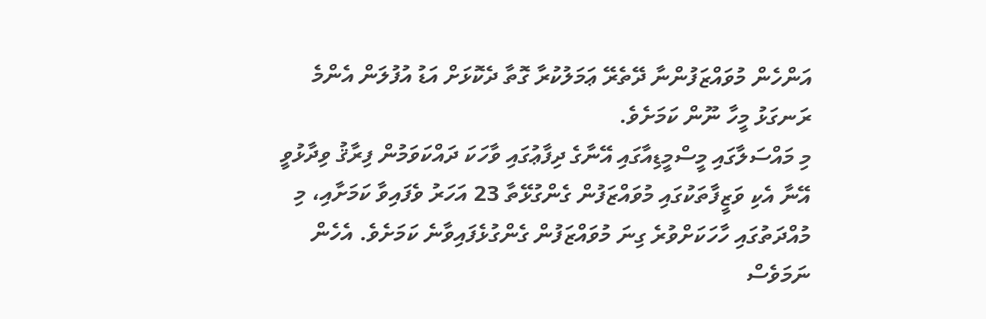އަންހެން މުވައްޒަފުންނާ ދޭތެރޭ ޢަމަލުކުރާ ގޮތާ ދެކޮޅަށް އަޑު އުފުލަން އެންމެ ރަނގަޅު މީހާ ނޫން ކަމަށެވެ.
މި މައްސަލާގައި މީސްމީޑިއާގައި އޭނާގެ ދިފާޢުގައި ވާހަކަ ދައްކަވަމުން ފިރާޤު ވިދާޅުވީ އޭނާ އެކި ވަޒީފާތަކުގައި މުވައްޒަފުން ގެންގުޅޭތާ 23 އަހަރު ވެފައިވާ ކަމަށާއި، މި މުއްދަތުގައި ހާހަކަށްވުރެ ގިނަ މުވައްޒަފުން ގެންގުޅެފައިވާނެ ކަމަށެވެ. އެހެން ނަމަވެސް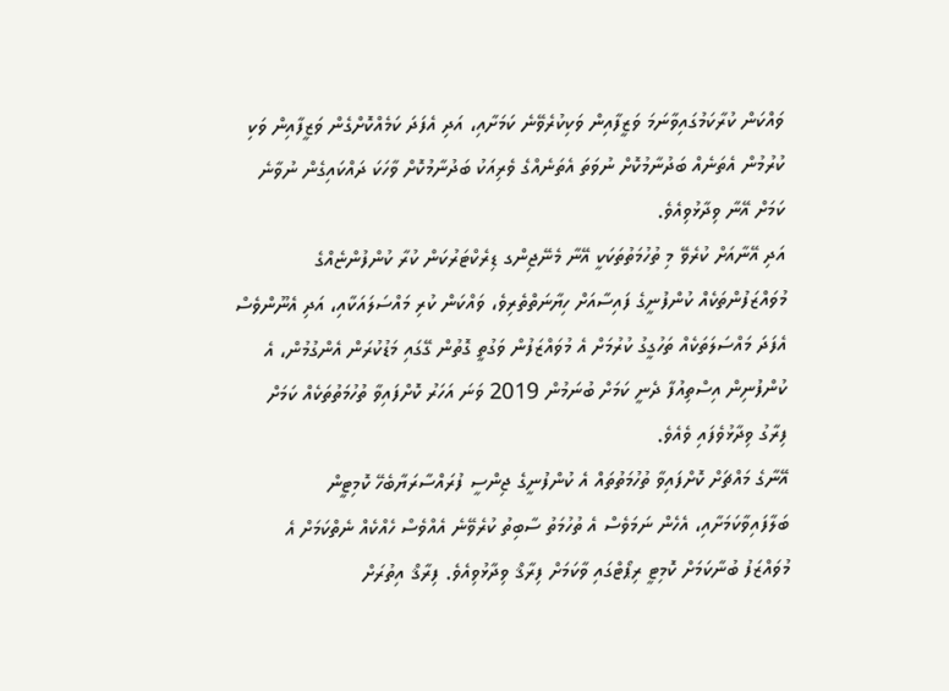ވައްކަން ކުރާކަމުގައިވާނަމަ ވަޒީފާއިން ވަކިކުރެވޭނެ ކަމަށާއި، އަދި އެފަދަ ކަމެއްކޮށްގެން ވަޒީފާއިން ވަކި ކުރުމުން އެތަނެއް ބަދުނާމުކޮށް ނުވަތަ އެތަނެއްގެ ވެރިއަކު ބަދުނާމުކޮށް ވާހަކަ ދައްކައިގެން ނުވާނެ ކަމަށް އޭނާ ވިދާޅުވިއެވެ.
އަދި އޭނާއަށް ކުރެވޭ މި ތުހުމަތުތަކަކީ އޭނާ މެނޭޖިންގ ޑިރެކްޓަރުކަން ކުރާ ކުންފުންޏެއްގެ މުވައްޒަފުންތަކެއް ކުންފުނީގެ ފައިސާއަށް ހިޔާނަތްތެރިވެ، ވައްކަން ކުރި މައްސަލައަކާއި، އަދި އެނޫންވެސް އެފަދަ މައްސަލަތަކެއް ތަހުގީގު ކުރުމަށް އެ މުވައްޒަފުން ވަގުތީ ގޮތުން ގޭގައި މަޑުކުރަން އެންގުމުން، އެ ކުންފުނިން އިސްތިއުފާ ދެނީ ކަމަށް ބުނަމުން 2019 ވަނަ އަހަރު ކޮށްފައިވާ ތުހުމަތުތަކެއް ކަމަށް ފިރާގު ވިދާޅުވެފައި ވެއެވެ.
އޭނާގެ މައްޗަށް ކޮށްފައިވާ ތުހުމަތުތައް އެ ކުންފުނީގެ ޖިންސީ ފުރައްސާރަޔާބެހޭ ކޮމިޓީން ބަލާފައިވާކަމަށާއި، އެހެން ނަމަވެސް އެ ތުހުމަތު ސާބިތު ކުރެވޭނެ އެއްވެސް ހެއްކެއް ނެތްކަމަށް އެ މުވައްޒަފު ބުނާކަމަށް ކޮމިޓީ ރިޕޯޓްގައި ވާކަމަށް ފިރާޤް ވިދާޅުވިއެވެ. ފިރާޤް އިތުރަށް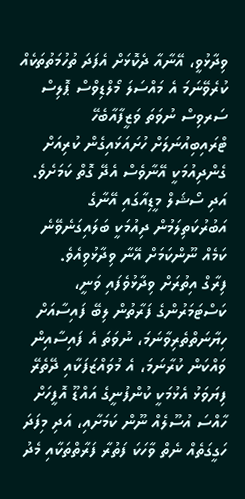ވިދާޅުވީ، އޭނާއާ ދެކޮޅަށް އެފަދަ ތުހުމަތުތަކެއް ކުރެވޭނަމަ އެ މައްސަލަ މޯލްޑިވްސް ޕޮލިސް ސަރވިސް ނުވަތަ ވަޒީފާއާބެހޭ ޓްރައިބިއުނަލަށް ހުށައަޅައިގެން ކުރިއަށް ގެންދިއުމަކީ އޭނާވެސް އެދޭ ގޮތް ކަމަށެވެ. އަދި ސޯޝަލް މީޑިއާގައި އޭނާގެ އަބުރުކަތިލަމުން ދިއުމަކީ ބަލައިގަނެވޭނެ ކަމެއް ނޫންކަމަށް އޭނާ ވިދާޅުވިއެވެ.
ފިރާގް އިތުރަށް ވިދާޅުވެފައި ވަނީ، ކަސްޓަމަރުންގެ ފަރާތުން ލިބޭ ފައިސާއަށް ހިޔާނަތްތެރިވާނަމަ، ނުވަތަ އެ ފައިސާއިން ވައްކަން ކުރާނަމަ، އެ މުވައްޒަފަކާއި ދޭތެރޭ ފިޔަވަޅު އެޅުމަކީ ކުންފުނީގެ އައްޑޫ އޮފީހަށް ހާއްސަ އުސޫލެއް ނޫން ކަމަށާއި، އަދި މިފަދަ ހަގީގަތެއް ނެތް ވާހަކަ ފަތުރާ ފަރާތްތަކާއި މެދު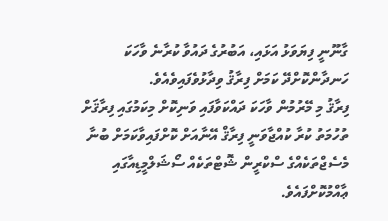ގާނޫނީ ފިޔަވަޅު އަޅައި، އަބުރުގެ ދައުވާ ކުރާނެ ވާހަކަ ހަނދާންކޮށްދޭ ކަމަށް ފިރާޤު ވިދާޅުވެފައިވެއެވެ.
ފިރާޤު މި މޭރުމުން ވާހަކަ ދައްކަވާފައި ވަނިކޮށް މިކަމުގައި ފިރާޤަށް ތުހުމަތު ކުރާ ކުއްޖާވަނީ ފިރާޤް އޭނާއަށް ކޮށްފައިވާކަމަށް ބުނާ މެސެޖްތަކެއްގެ ސްކްރީން ޝޮޓްތަކެއް ސޯޝަލްމީޑިއާގައި ޢާއްމުކޮށްފައެވެ.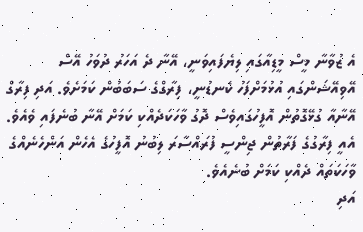އެ ޒުވާނާ މީސް މީޑިއާގައި ލިޔެފައިވަނީ، އޭނާ ދެ އަހަރު ދުވަހު އޭސް އޭވިއޭޝަންގައި އުޅުމަށްފަހު ކެނޑުނީ، ފިރާގްގެ ސަބަބުން ކަމަށެވެ. އަދި ފިރާގް އޭނާއާ ގުޅޭގޮތުން އޮފީހުގައިވެސް ދޮގު ވާހަކަދެއްކި ކަމަށް އޭނާ ބުނެފައި ވެއެވެ. އެއީ ފިރާގުގެ ފަރާތުން ޖިންސީ ފުރައްސާރަ ލިބުނު އޮފީހުގެ އެހެން އަންހެނެއްގެ ވާހަކަތައް ދެއްކި ކަމަށް ބުނެއެވެ.
އަދި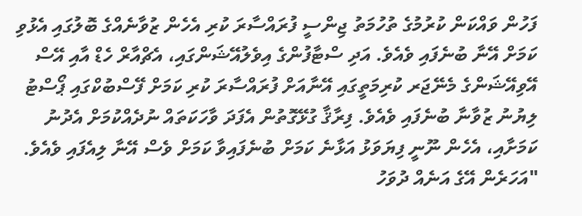ފަހުން ވައްކަން ކުރުމުގެ ތުހުމަތު ޖިންސީ ފުރައްސާރަ ކުރި އެހެން ޒުވާނެއްގެ ބޮލުގައި އެޅުވި ކަމަށް އޭނާ ބުނެފައި ވެއެވެ. އަދި ސްޓާފުންގެ އިވެލުއޭޝަންގައި، އެޗްއާރް ހެޑް އާއި އޭސް އޭވިއޭޝަންގެ މެނޭޖަރ ކުރިމަތީގައި އޭނާއަށް ފުރައްސާރަ ކުރި ކަމަށް ފޭސްބުކްގައި ޕޯސްޓު ލިޔުނު ޒުވާނާ ބުނެފައި ވެއެވެ. ފިރާޤާ ގުޅޭގޮތުން އެފަދަ ވާހަކަތައް ނުދެއްކުމަށް އެދުނު ކަމަށާއި، އެހެން ނޫނީ ފިޔަވަޅު އަޅާނެ ކަމަށް ބުނެފައިވާ ކަމަށް ވެސް އޭނާ ލިއެފައި ވެއެވެ.
"އަހަރެން އޭގެ އަނެއް ދުވަހު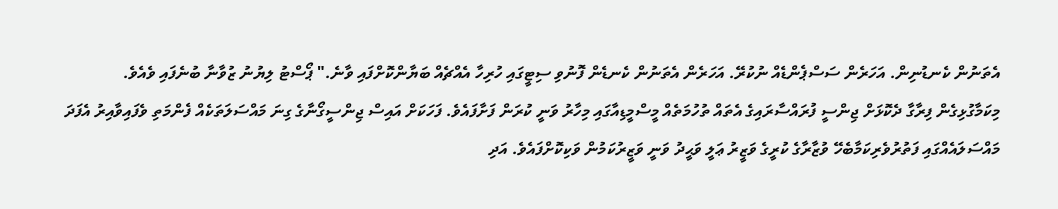އެތަނުން ކެނޑުނިން. އަހަރެން ސަސްޕެންޑެއް ނުކުރޭ. އަހަރެން އެތަނުން ކެނޑެން ފޮނުވި ސިޓީގައި ހުރިހާ އެއްޗެއް ބަޔާންކޮށްފައި ވާނެ." ޕޯސްޓު ލިޔުނު ޒުވާނާ ބުނެފައި ވެއެވެ.
މިކަމާގުޅިގެން ފިރާގާ ދެކޮޅަށް ޖިންސީ ފުރައްސާރައިގެ އެތައް ތުހުމަތެއް މީސްމީޑިއާގައި މިހާރު ވަނީ ކުރަން ފަށާފައެވެ. ފަހަކަށް އައިސް ޖިންސީގޯނާގެ ގިނަ މައްސަލަތަކެއް ފެންމަތި ވެފައިވާއިރު އެފަދަ މައްސަލައެއްގައި ފަތުރުވެރިކަމާބެހޭ ވުޒާރާގެ ކުރީގެ ވަޒީރު ޢަލީ ވަޙީދު ވަނީ ވަޒީރުކަމުން ވަކިކޮށްފައެވެ. އަދި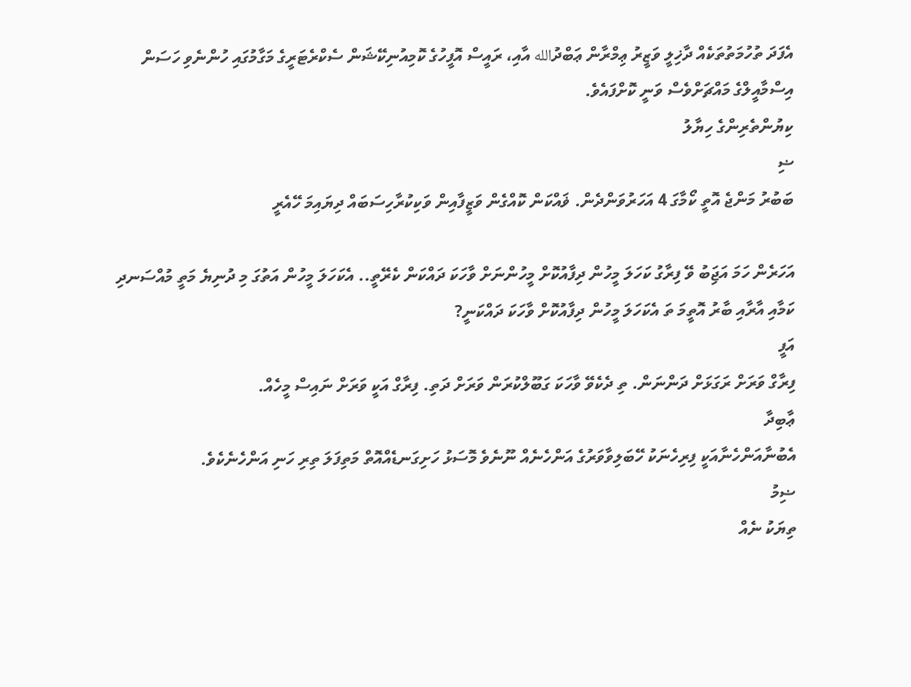އެފަދަ ތުހުމަތުތަކެއް ދާޚިލީ ވަޒީރު ޢިމްރާން ޢަބްދުالله އާއި، ރައީސް އޮފީހުގެ ކޮމިއުނިކޭޝަން ސެކްރެޓަރީގެ މަގާމުގައި ހުންނެވި ހަސަން އިސްމާއީލްގެ މައްޗަށްވެސް ވަނީ ކޮށްފައެވެ.
ކިޔުންތެރިންގެ ހިޔާލު
ޟި
ބަބުރު މަންޖެ އޮތީ ކޯމާގަ 4 އަހަރުވަންދެން. ޥައްކަން ކޮއްގެން ވަޒީފާއިން ވަކިކުރާހިސަބައް ދިޔައިމަ ހޭއެރީ

އަހަރެން ހަމަ އަޖަިބު ވޭ ފިރާގު ކަހަލަ މީހުން ދިފާއުކޮށް މީހުންނަށް ވާހަކަ ދައްކަން ކެރޭތީ.. އެކަހަލަ މީހުން އަތުގަ މި ދުނިޔެ މަތީ މުއްސަނދި ކަމާއި އާރާއި ބާރު އޮތީމަ ތަ އެކަހަލަ މީހުން ދިފާއުކޮށް ވާހަކަ ދައްކަނީ?
އަފީ
ފިރާގް ވަރަށް ރަގަޅަށް ދަންނަން. ތި ދެކެވޭ ވާހަކަ ގަބޫލްކުރަން ވަރަށް ދަތި. ފިރާގް އަކީ ވަރަށް ނައިސް މީހެއް.
ޢާބިދާ
އެބުނާއަންހެނާއަކީ ފިރިހެނަކު ހޭބަލިވާވަރުގެ އަންހެނެއް ނޫނެވެ މޮސަޅު ހަށިގަނޑެއްއޮތް މަތިފަލަ ތިރި ހަނި އަންހެނެކެވެ.
ޟިމު
ތިޔަކު ނެއް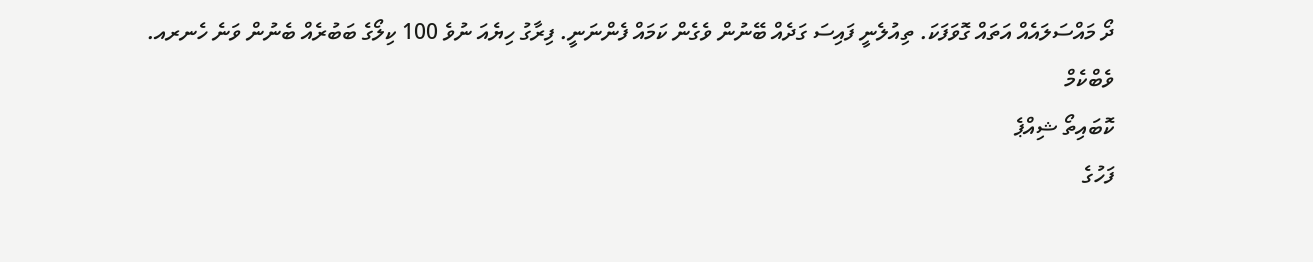ދޯ މައްސަލައެއް އަތައް ގޮވަފަކަ. ތިއުލެނީ ފައިސަ ގަދެއް ބޭނުން ވެގެން ކަމައް ފެންނަނީ. ފިރާގު ހިޔެއަ ނުވެ 100 ކިލޯގެ ބަބުރެއް ބެނުން ވަނެ ހެނރއ.
ވެބްކެމް
ކޮބައިތޯ ޝިއްޕެ
ފަހުގެ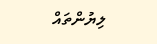ލިޔުންތައް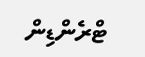ޓްރެންޑިން